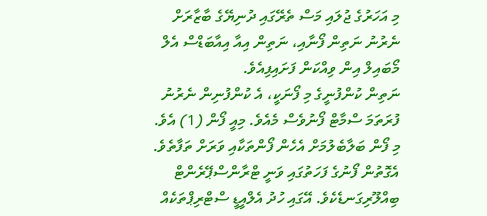މި އަހަރުގެ ޖުލައި މަސް ތެރޭގައި ދުނިޔޭގެ ބާޒާރަށް ނެރުނު ނަތިން ފޯނާއި، ނަތިން އިއާ އިއާބަޑްސް އެލް މޯބައިލް އިން ވިއްކަން ފަށައިފިއެވެ.
ނަތިން ކުންފުނީގެ މި ފޯނަކީ، އެ ކުންފުނިން ނެރުނު ފުރަތަމަ ސްމާޓް ފޯނުވެސް މެއެވެ. މިއީ ފޯން (1) އެވެ. މި ފޯން ބަލާބެލުމަށް އެހެން ފޯންތަކާއި ވަރަށް ތަފާތެވެ. އެގޮތުން ފޯނުގެ ފަހަތުގައި ވަނީ ޓްރާންސްޕޭރެންޓް ބިއްލޫރިގަނޑެކެވެ. އޭގައި ހުދު އެލްއީޑީ ސްޓްރިޕްތަކެއް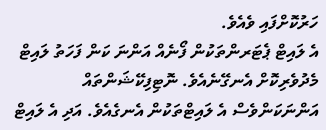ހަރުކޮށްފައި ވެއެވެ.
އެ ލައިޓް ޕެޓަރންތަކުން ފޯނެއް އަންނަ ކަން ފަހަތު ލައިޓް މެދުވެރިކޮށް އެނގޭނެއެވެ. ނޮޓިފިކޭޝަންތައް އަންނަކަންވެސް އެ ލައިޓްތަކުން އެނގެއެވެ. އަދި އެ ލައިޓް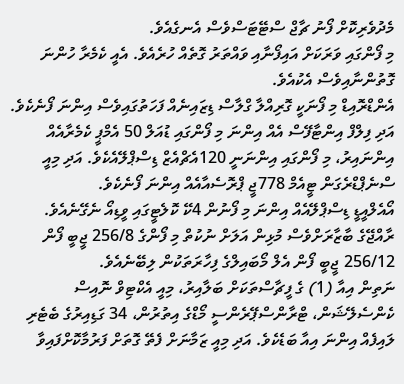މެދުވެރިކޮށް ފޯނު ޗާޖް ސްޓޭޓަސްވެސް އެނގެއެވެ.
މި ފޯންގައި ވަރަކަށް އައިފޯނާއި ވައްތަރު ގޮތެއް ހުރެއެވެ. އެއީ ކެމެރާ ހުންނަ ގޮތުންނާއިވެސް އެކުއެވެ.
އެންޑްރޮއިޑް މި ފޯނަކީ ގޮރިއްލާ ގްލާސް ޑިޒައިނެއް ފަހަތުގައިވެސް އިންނަ ފޯނެކެވެ. އަދި ފިލްފް އިންޓާފޭސް އެއް އިންނަ މި ފޯންގައި ޑުއަލް 50 އެމްޕީ ކެމެރާއެއް އިންނައިރު، މި ފޯންގައި އިންނަނީ 120އެޗްއެޒް ޑިސްޕްލޭއެކެވެ. އަދި މިއީ ސްނެޕްޑްރެގަން ޓީއެމް 778ޖީ ޕްރޮސެއާއެއް އިންނަ ފޯނެކެވެ.
އޯއެލްއީޑީ ޑިސްޕްލޭއެއް އިންނަ މި ފޯނުން 4ކޭ ކޮލެޓީގައި ވީޑިއޯ ނެގޭނެއެވެ.
ރާއްޖޭގެ ބާޒާރަށްވެސް މުޅިން އަލަށް ނުކުތް މި ފޯންގެ 256/8 ޖީބީ ފޯން 256/12 ޖީބީ ފޯން އެލް މޯބައިލްގެ ފިހާރަތަކުން ލިބޭނެއެވެ.
ނަތިން އިއާ (1) ގެ ފީޗާސްތަކަށް ބަލާއިރު، މިއީ އެކްޓިވް ނޮއިސް ކެންސެލޭޝަން، ޓްރާންސްޕޭރެންސީ މޯޑްގެ އިތުރުން، 34 ގަޑިއިރުގެ ބެޓެރި ލައިފެއް އިންނަ އިއާ ބަޑެކެވެ. އަދި މިއީ ޒަމާނަށް ފެތޭ ގޮތަށް ފަރުމާކޮށްފައިވާ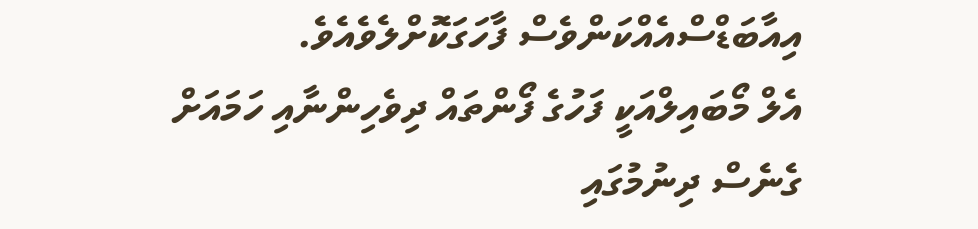އިއާބަޑްސްއެއްކަންވެސް ފާހަގަކޮށްލެވެއެވެ.
އެލް މޯބައިލްއަކީ ފަހުގެ ފޯންތައް ދިވެހިންނާއި ހަމައަށް ގެނެސް ދިނުމުގައި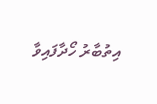އިތުބާރު ހޯދާފައިވާ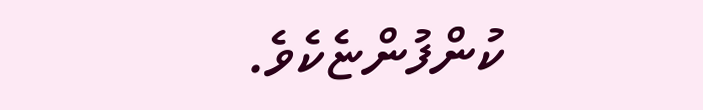ކުންފުންޏެކެވެ.